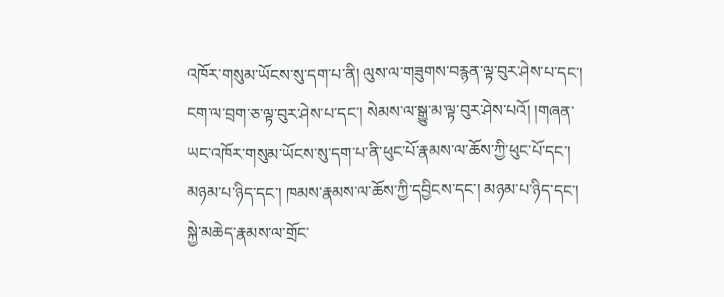འཁོར་གསུམ་ཡོངས་སུ་དག་པ་ནི། ལུས་ལ་གཟུགས་བརྙན་ལྟ་བུར་ཤེས་པ་དང་། ངག་ལ་བྲག་ཅ་ལྟ་བུར་ཤེས་པ་དང་། སེམས་ལ་སྒྱུ་མ་ལྟ་བུར་ཤེས་པའོ། །གཞན་ཡང་འཁོར་གསུམ་ཡོངས་སུ་དག་པ་ནི་ཕུང་པོ་རྣམས་ལ་ཆོས་ཀྱི་ཕུང་པོ་དང་། མཉམ་པ་ཉིད་དང་། ཁམས་རྣམས་ལ་ཆོས་ཀྱི་དབྱིངས་དང་། མཉམ་པ་ཉིད་དང་། སྐྱེ་མཆེད་རྣམས་ལ་གྲོང་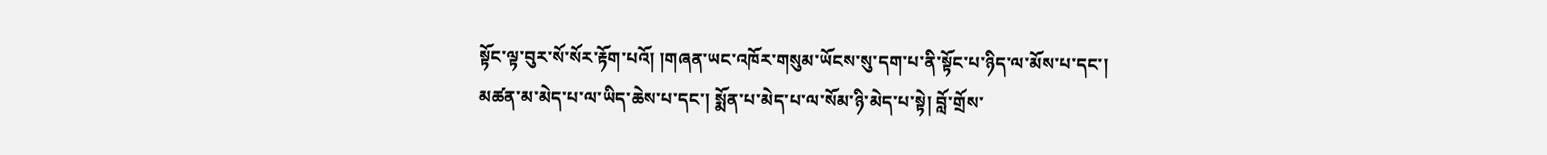སྟོང་ལྟ་བུར་སོ་སོར་རྟོག་པའོ། །གཞན་ཡང་འཁོར་གསུམ་ཡོངས་སུ་དག་པ་ནི་སྟོང་པ་ཉིད་ལ་མོས་པ་དང་། མཚན་མ་མེད་པ་ལ་ཡིད་ཆེས་པ་དང་། སྨོན་པ་མེད་པ་ལ་སོམ་ཉི་མེད་པ་སྟེ། བློ་གྲོས་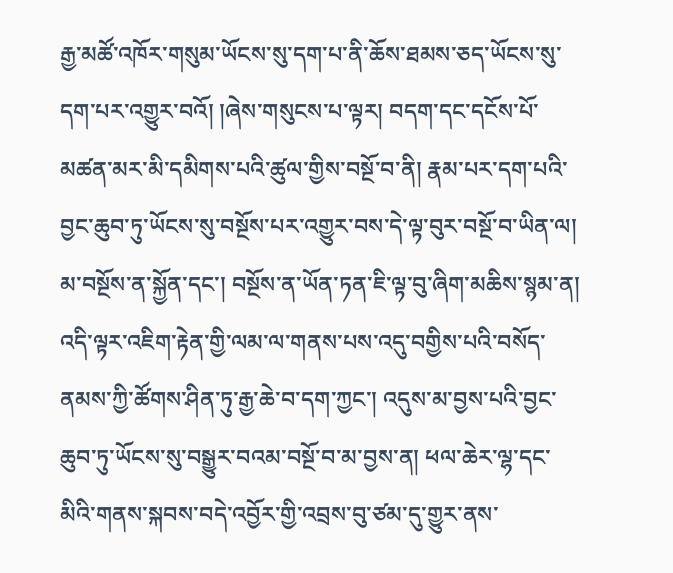རྒྱ་མཚོ་འཁོར་གསུམ་ཡོངས་སུ་དག་པ་ནི་ཆོས་ཐམས་ཅད་ཡོངས་སུ་དག་པར་འགྱུར་བའོ། །ཞེས་གསུངས་པ་ལྟར། བདག་དང་དངོས་པོ་མཚན་མར་མི་དམིགས་པའི་ཚུལ་གྱིས་བསྔོ་བ་ནི། རྣམ་པར་དག་པའི་བྱང་ཆུབ་ཏུ་ཡོངས་སུ་བསྔོས་པར་འགྱུར་བས་དེ་ལྟ་བུར་བསྔོ་བ་ཡིན་ལ། མ་བསྔོས་ན་སྐྱོན་དང་། བསྔོས་ན་ཡོན་ཏན་ཇི་ལྟ་བུ་ཞིག་མཆིས་སྙམ་ན། འདི་ལྟར་འཇིག་རྟེན་གྱི་ལམ་ལ་གནས་པས་འདུ་བགྱིས་པའི་བསོད་ནམས་ཀྱི་ཚོགས་ཤིན་ཏུ་རྒྱ་ཆེ་བ་དག་ཀྱང་། འདུས་མ་བྱས་པའི་བྱང་ཆུབ་ཏུ་ཡོངས་སུ་བསྒྱུར་བའམ་བསྔོ་བ་མ་བྱས་ན། ཕལ་ཆེར་ལྷ་དང་མིའི་གནས་སྐབས་བདེ་འབྱོར་གྱི་འབྲས་བུ་ཙམ་དུ་གྱུར་ནས་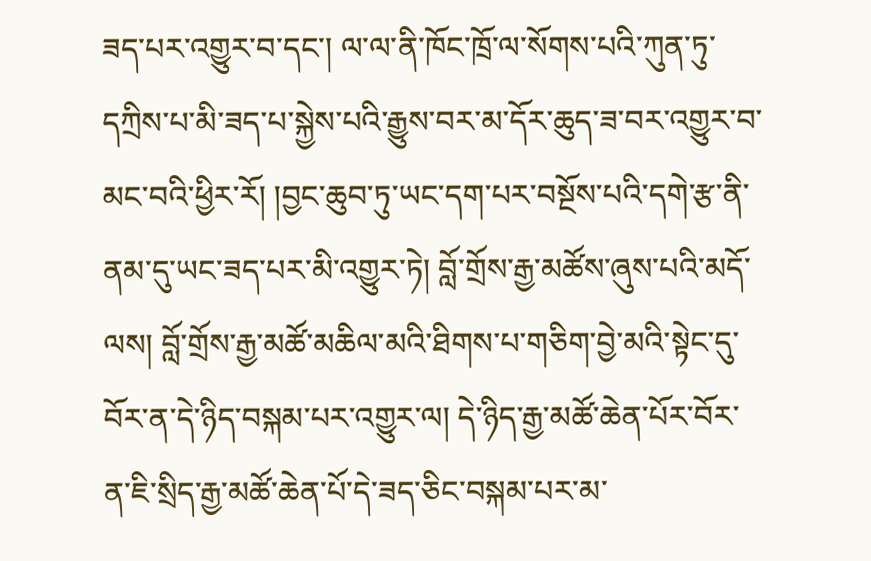ཟད་པར་འགྱུར་བ་དང་། ལ་ལ་ནི་ཁོང་ཁྲོ་ལ་སོགས་པའི་ཀུན་ཏུ་དཀྲིས་པ་མི་ཟད་པ་སྐྱེས་པའི་རྒྱུས་བར་མ་དོར་ཆུད་ཟ་བར་འགྱུར་བ་མང་བའི་ཕྱིར་རོ། །བྱང་ཆུབ་ཏུ་ཡང་དག་པར་བསྔོས་པའི་དགེ་རྩ་ནི་ནམ་དུ་ཡང་ཟད་པར་མི་འགྱུར་ཏེ། བློ་གྲོས་རྒྱ་མཚོས་ཞུས་པའི་མདོ་ལས། བློ་གྲོས་རྒྱ་མཚོ་མཆིལ་མའི་ཐིགས་པ་གཅིག་བྱེ་མའི་སྟེང་དུ་བོར་ན་དེ་ཉིད་བསྐམ་པར་འགྱུར་ལ། དེ་ཉིད་རྒྱ་མཚོ་ཆེན་པོར་བོར་ན་ཇི་སྲིད་རྒྱ་མཚོ་ཆེན་པོ་དེ་ཟད་ཅིང་བསྐམ་པར་མ་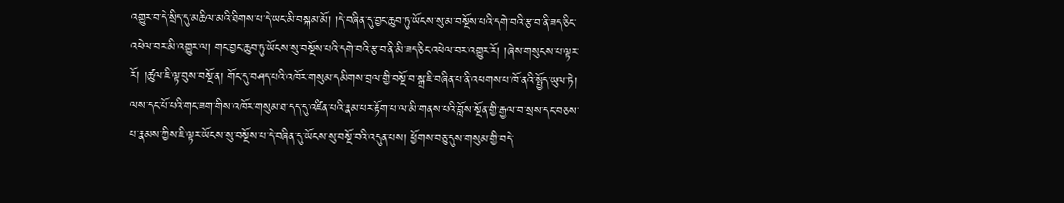འགྱུར་བ་དེ་སྲིད་དུ་མཆིལ་མའི་ཐིགས་པ་དེ་ཡང་མི་བསྐམ་མོ། །དེ་བཞིན་དུ་བྱང་ཆུབ་ཏུ་ཡོངས་སུ་མ་བསྔོས་པའི་དགེ་བའི་རྩ་བ་ནི་ཟད་ཅིང་འཕེལ་བར་མི་འགྱུར་ལ། གང་བྱང་ཆུབ་ཏུ་ཡོངས་སུ་བསྔོས་པའི་དགེ་བའི་རྩ་བ་ནི་མི་ཟད་ཅིང་འཕེལ་བར་འགྱུར་རོ། །ཞེས་གསུངས་པ་ལྟར་རོ། །ཚུལ་ཇི་ལྟ་བུས་བསྔོ་ན། གོང་དུ་བཤད་པའི་འཁོར་གསུམ་དམིགས་བྲལ་གྱི་བསྔོ་བ་སྒྲ་ཇི་བཞིན་པ་ནི་འཕགས་པ་ཁོ་ནའི་སྤྱོད་ཡུལ་ཏེ། ལས་དང་པོ་པའི་གང་ཟག་གིས་འཁོར་གསུམ་ཐ་དད་དུ་འཛིན་པའི་རྣམ་པར་རྟོག་པ་ལ་མི་གནས་པའི་བློས་སྔོན་གྱི་རྒྱལ་བ་སྲས་དང་བཅས་པ་རྣམས་ཀྱིས་ཇི་ལྟར་ཡོངས་སུ་བསྔོས་པ་དེ་བཞིན་དུ་ཡོངས་སུ་བསྔོ་བའི་འདུན་པས། ཕྱོགས་བཅུ་དུས་གསུམ་གྱི་བདེ་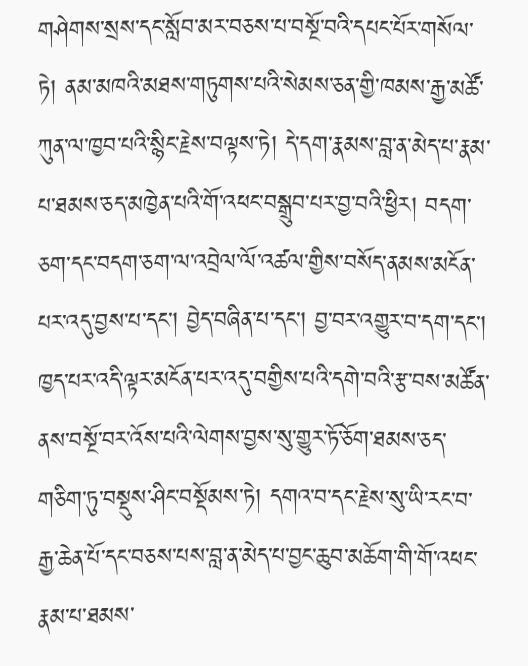གཤེགས་སྲས་དང་སློབ་མར་བཅས་པ་བསྔོ་བའི་དཔང་པོར་གསོལ་ཏེ། ནམ་མཁའི་མཐས་གཏུགས་པའི་སེམས་ཅན་གྱི་ཁམས་རྒྱ་མཚོ་ཀུན་ལ་ཁྱབ་པའི་སྙིང་རྗེས་བལྟས་ཏེ། དེ་དག་རྣམས་བླ་ན་མེད་པ་རྣམ་པ་ཐམས་ཅད་མཁྱེན་པའི་གོ་འཕང་བསྒྲུབ་པར་བྱ་བའི་ཕྱིར། བདག་ཅག་དང་བདག་ཅག་ལ་འབྲེལ་ལོ་འཚལ་གྱིས་བསོད་ནམས་མངོན་པར་འདུ་བྱས་པ་དང་། བྱེད་བཞིན་པ་དང་། བྱ་བར་འགྱུར་བ་དག་དང་། ཁྱད་པར་འདི་ལྟར་མངོན་པར་འདུ་བགྱིས་པའི་དགེ་བའི་རྩ་བས་མཚོན་ནས་བསྔོ་བར་འོས་པའི་ལེགས་བྱས་སུ་གྱུར་ཏོ་ཅོག་ཐམས་ཅད་གཅིག་ཏུ་བསྡུས་ཤིང་བསྡོམས་ཏེ། དགའ་བ་དང་རྗེས་སུ་ཡི་རང་བ་རྒྱ་ཆེན་པོ་དང་བཅས་པས་བླ་ན་མེད་པ་བྱང་ཆུབ་མཆོག་གི་གོ་འཕང་རྣམ་པ་ཐམས་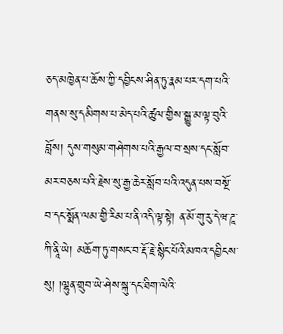ཅད་མཁྱེན་པ་ཆོས་ཀྱི་དབྱིངས་ཤིན་ཏུ་རྣམ་པར་དག་པའི་གནས་སུ་དམིགས་པ་མེད་པའི་ཚུལ་གྱིས་སྒྱུ་མ་ལྟ་བུའི་བློས། དུས་གསུམ་གཤེགས་པའི་རྒྱལ་བ་སྲས་དང་སློབ་མར་བཅས་པའི་རྗེས་སུ་རྒྱ་ཆེར་སློབ་པའི་འདུན་པས་བསྔོ་བ་དང་སྨོན་ལམ་གྱི་རིམ་པ་ནི་འདི་ལྟ་སྟེ། ན་མོ་གུ་རུ་དེ་ཝ་ཌཱ་ཀི་ནཱི་ཡེ། མཆོག་ཏུ་གསང་བ་རྡོ་རྗེ་སྙིང་པོའི་མཁའ་དབྱིངས་སུ། །ལྷུན་གྲུབ་ཡེ་ཤེས་སྐུ་དང་ཐིག་ལེའི་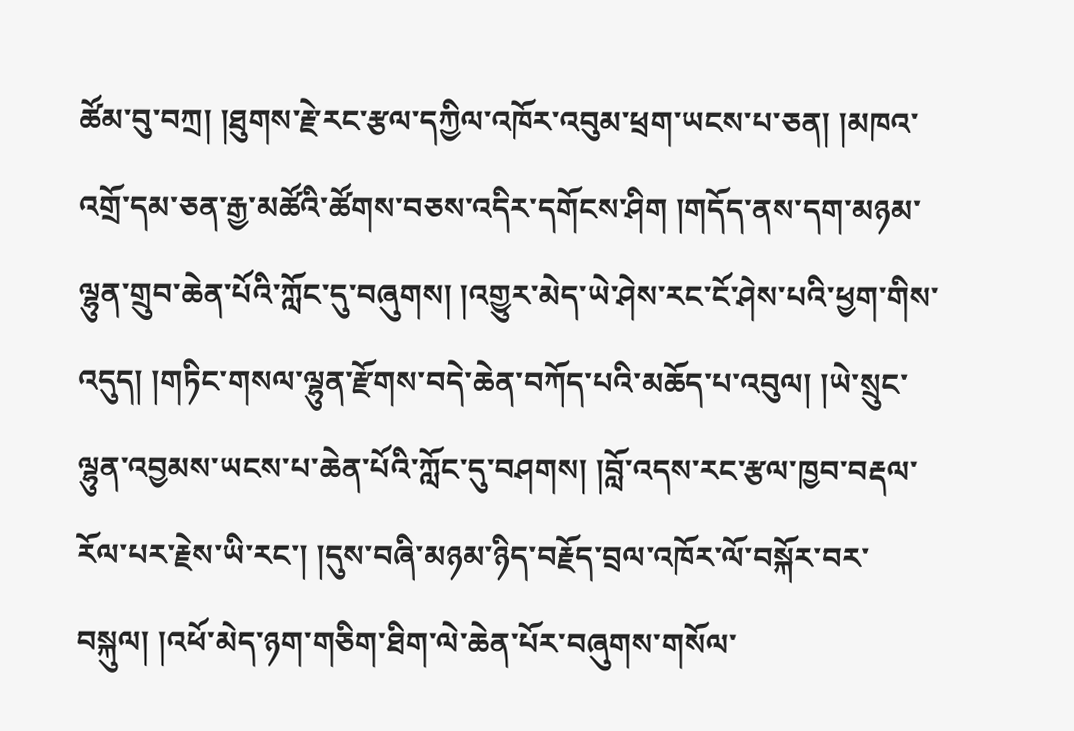ཚོམ་བུ་བཀྲ། །ཐུགས་རྗེ་རང་རྩལ་དཀྱིལ་འཁོར་འབུམ་ཕྲག་ཡངས་པ་ཅན། །མཁའ་འགྲོ་དམ་ཅན་རྒྱ་མཚོའི་ཚོགས་བཅས་འདིར་དགོངས་ཤིག །གདོད་ནས་དག་མཉམ་ལྷུན་གྲུབ་ཆེན་པོའི་ཀློང་དུ་བཞུགས། །འགྱུར་མེད་ཡེ་ཤེས་རང་ངོ་ཤེས་པའི་ཕྱག་གིས་འདུད། །གཏིང་གསལ་ལྷུན་རྫོགས་བདེ་ཆེན་བཀོད་པའི་མཆོད་པ་འབུལ། །ཡེ་སྲུང་ལྷུན་འབྱམས་ཡངས་པ་ཆེན་པོའི་ཀློང་དུ་བཤགས། །བློ་འདས་རང་རྩལ་ཁྱབ་བརྡལ་རོལ་པར་རྗེས་ཡི་རང་། །དུས་བཞི་མཉམ་ཉིད་བརྗོད་བྲལ་འཁོར་ལོ་བསྐོར་བར་བསྐུལ། །འཕོ་མེད་ཉག་གཅིག་ཐིག་ལེ་ཆེན་པོར་བཞུགས་གསོལ་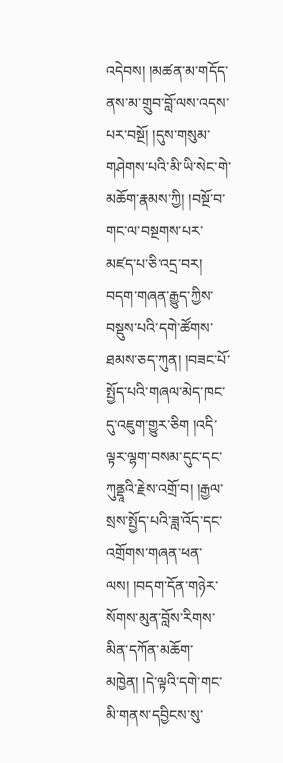འདེབས། །མཚན་མ་གདོད་ནས་མ་གྲུབ་བློ་ལས་འདས་པར་བསྔོ། །དུས་གསུམ་གཤེགས་པའི་མི་ཡི་སེང་གེ་མཆོག་རྣམས་ཀྱི། །བསྔོ་བ་གང་ལ་བསྔགས་པར་མཛད་པ་ཅི་འདྲ་བར། བདག་གཞན་རྒྱུད་ཀྱིས་བསྡུས་པའི་དགེ་ཚོགས་ཐམས་ཅད་ཀུན། །བཟང་པོ་སྤྱོད་པའི་གཞལ་མེད་ཁང་དུ་འཇུག་གྱུར་ཅིག །འདི་ལྟར་ལྷག་བསམ་དུང་དང་ཀུནྡཱའི་རྗེས་འགྲོ་བ། །རྒྱལ་སྲས་སྤྱོད་པའི་ཟླ་འོད་དང་འགྲོགས་གཞན་ཕན་ལས། །བདག་དོན་གཉེར་སོགས་མུན་བློས་རིགས་མིན་དཀོན་མཆོག་མཁྱེན། །དེ་ལྟའི་དགེ་གང་མི་གནས་དབྱིངས་སུ་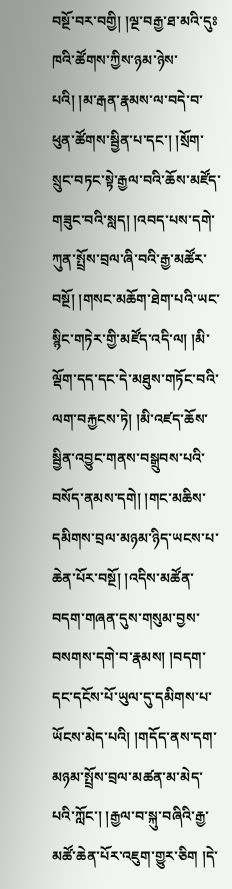བསྔོ་བར་བགྱི། །ལྔ་བརྒྱ་ཐ་མའི་དུཿཁའི་ཚོགས་ཀྱིས་ཉམ་ཉེས་པའི། །མ་རྒན་རྣམས་ལ་བདེ་བ་ཕུན་ཚོགས་སྦྱིན་པ་དང་། །སྲོག་སྲུང་བཏང་སྟེ་རྒྱལ་བའི་ཆོས་མཛོད་གཟུང་བའི་སླད། །འབད་པས་དགེ་ཀུན་སྤྲོས་བྲལ་ཞི་བའི་རྒྱ་མཚོར་བསྔོ། །གསང་མཆོག་ཐེག་པའི་ཡང་སྙིང་གཏེར་གྱི་མཛོད་འདི་ལ། །མི་ལྡོག་དད་དང་དེ་མཐུས་གཏོང་བའི་ལག་བརྐྱངས་ཏེ། །མི་འཛད་ཆོས་སྦྱིན་འབྱུང་གནས་བསྒྲུབས་པའི་བསོད་ནམས་དགེ། །གང་མཆིས་དམིགས་བྲལ་མཉམ་ཉིད་ཡངས་པ་ཆེན་པོར་བསྔོ། །འདིས་མཚོན་བདག་གཞན་དུས་གསུམ་བྱས་བསགས་དགེ་བ་རྣམས། །བདག་དང་དངོས་པོ་ཡུལ་དུ་དམིགས་པ་ཡོངས་མེད་པའི། །གདོད་ནས་དག་མཉམ་སྤྲོས་བྲལ་མཚན་མ་མེད་པའི་ཀློང་། །རྒྱལ་བ་སྐུ་བཞིའི་རྒྱ་མཚོ་ཆེན་པོར་འཇུག་གྱུར་ཅིག །དེ་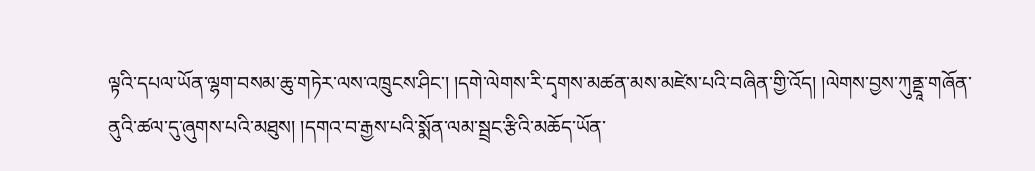ལྟའི་དཔལ་ཡོན་ལྷག་བསམ་ཆུ་གཏེར་ལས་འཁྲུངས་ཤིང་། །དགེ་ལེགས་རི་དྭགས་མཚན་མས་མཛེས་པའི་བཞིན་གྱི་འོད། །ལེགས་བྱས་ཀུནྡཱ་གཞོན་ནུའི་ཚལ་དུ་ཞུགས་པའི་མཐུས། །དགའ་བ་རྒྱས་པའི་སྨོན་ལམ་སྦྲང་རྩིའི་མཆོད་ཡོན་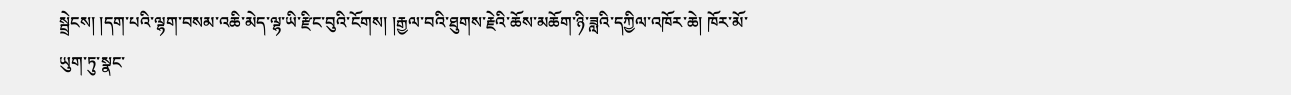སྦྲེངས། །དག་པའི་ལྷག་བསམ་འཆི་མེད་ལྷ་ཡི་རྫིང་བུའི་ངོགས། །རྒྱལ་བའི་ཐུགས་རྗེའི་ཆོས་མཆོག་ཉི་ཟླའི་དཀྱིལ་འཁོར་ཆེ། ཁོར་མོ་ཡུག་ཏུ་སྣང་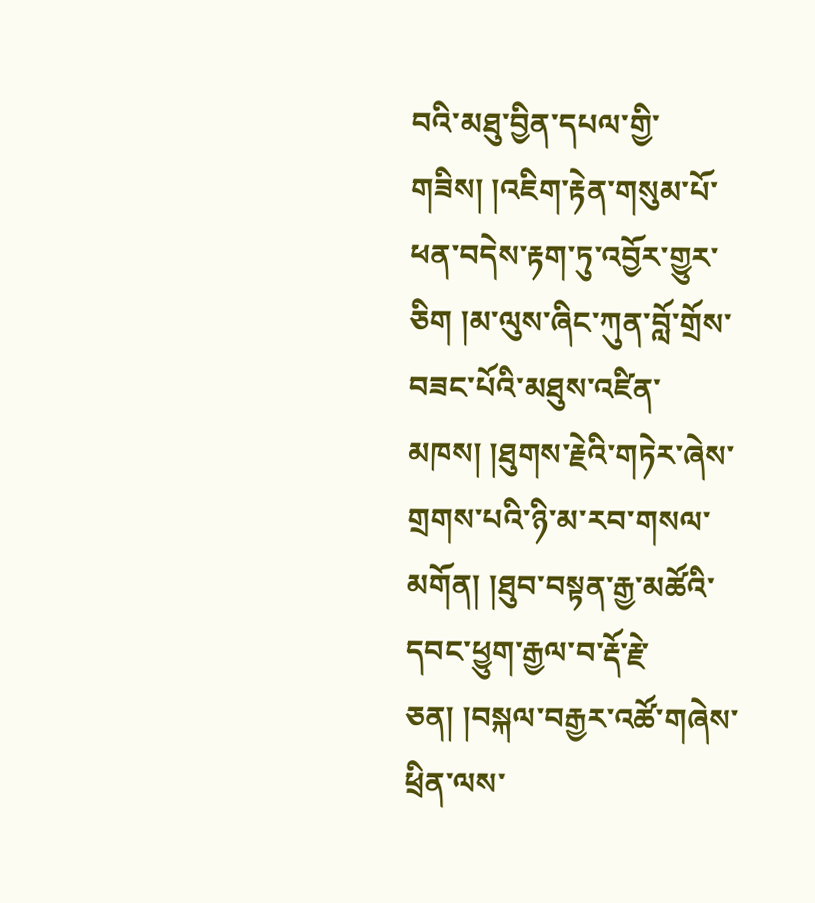བའི་མཐུ་བྱིན་དཔལ་གྱི་གཟིས། །འཇིག་རྟེན་གསུམ་པོ་ཕན་བདེས་རྟག་ཏུ་འབྱོར་གྱུར་ཅིག །མ་ལུས་ཞིང་ཀུན་བློ་གྲོས་བཟང་པོའི་མཐུས་འཛིན་མཁས། །ཐུགས་རྗེའི་གཏེར་ཞེས་གྲགས་པའི་ཉི་མ་རབ་གསལ་མགོན། །ཐུབ་བསྟན་རྒྱ་མཚོའི་དབང་ཕྱུག་རྒྱལ་བ་རྡོ་རྗེ་ཅན། །བསྐལ་བརྒྱར་འཚོ་གཞེས་ཕྲིན་ལས་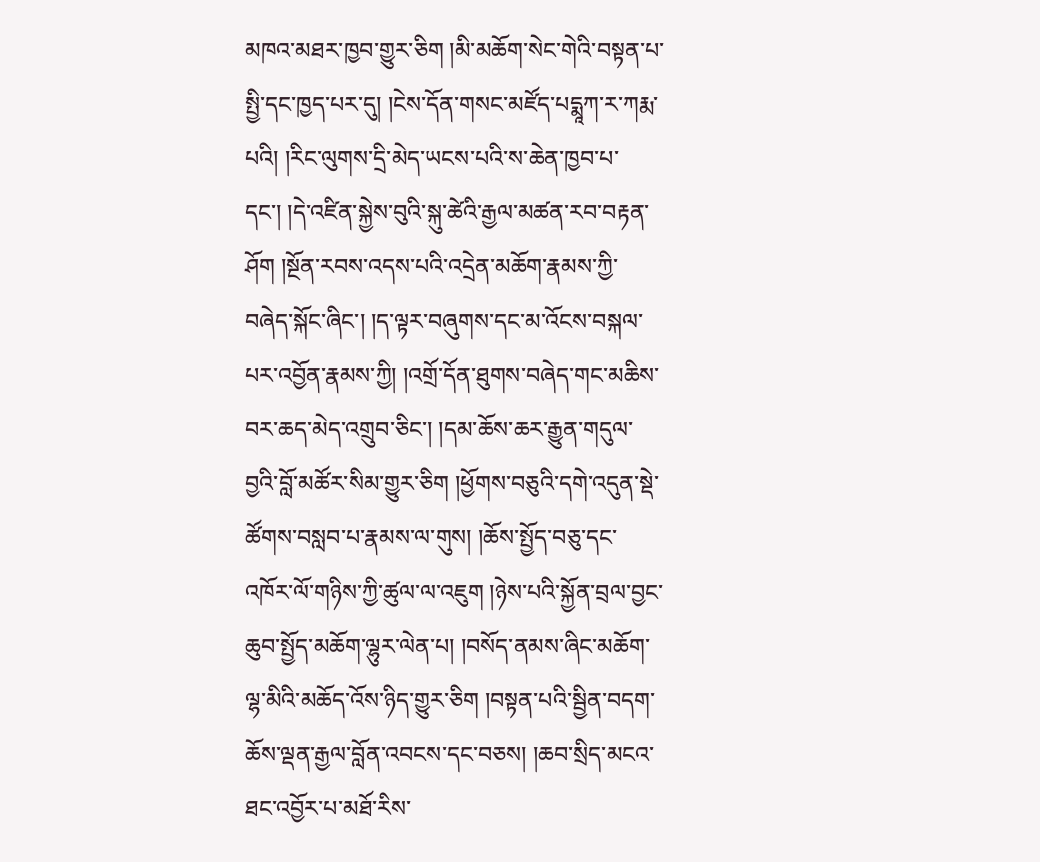མཁའ་མཐར་ཁྱབ་གྱུར་ཅིག །མི་མཆོག་སེང་གེའི་བསྟན་པ་སྤྱི་དང་ཁྱད་པར་དུ། །ངེས་དོན་གསང་མཛོད་པདྨཱཀ་ར་ཀརྨ་པའི། །རིང་ལུགས་དྲི་མེད་ཡངས་པའི་ས་ཆེན་ཁྱབ་པ་དང་། །དེ་འཛིན་སྐྱེས་བུའི་སྐུ་ཚེའི་རྒྱལ་མཚན་རབ་བརྟན་ཤོག །སྔོན་རབས་འདས་པའི་འདྲེན་མཆོག་རྣམས་ཀྱི་བཞེད་སྐོང་ཞིང་། །ད་ལྟར་བཞུགས་དང་མ་འོངས་བསྐལ་པར་འབྱོན་རྣམས་ཀྱི། །འགྲོ་དོན་ཐུགས་བཞེད་གང་མཆིས་བར་ཆད་མེད་འགྲུབ་ཅིང་། །དམ་ཆོས་ཆར་རྒྱུན་གདུལ་བྱའི་བློ་མཚོར་སིམ་གྱུར་ཅིག །ཕྱོགས་བཅུའི་དགེ་འདུན་སྡེ་ཚོགས་བསླབ་པ་རྣམས་ལ་གུས། །ཆོས་སྤྱོད་བཅུ་དང་འཁོར་ལོ་གཉིས་ཀྱི་ཚུལ་ལ་འཇུག །ཉེས་པའི་སྐྱོན་བྲལ་བྱང་ཆུབ་སྤྱོད་མཆོག་ལྷུར་ལེན་པ། །བསོད་ནམས་ཞིང་མཆོག་ལྷ་མིའི་མཆོད་འོས་ཉིད་གྱུར་ཅིག །བསྟན་པའི་སྦྱིན་བདག་ཆོས་ལྡན་རྒྱལ་བློན་འབངས་དང་བཅས། །ཆབ་སྲིད་མངའ་ཐང་འབྱོར་པ་མཐོ་རིས་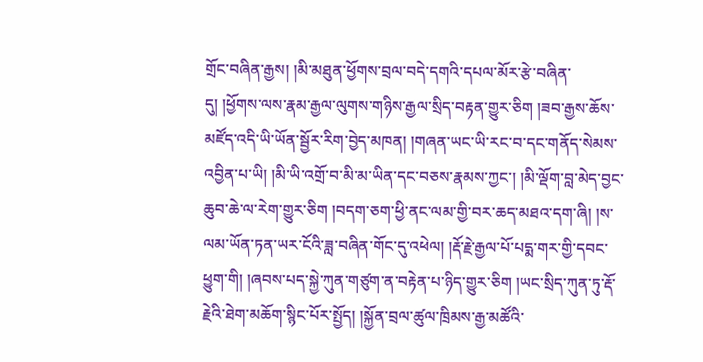གྲོང་བཞིན་རྒྱས། །མི་མཐུན་ཕྱོགས་བྲལ་བདེ་དགའི་དཔལ་མོར་རྩེ་བཞིན་དུ། །ཕྱོགས་ལས་རྣམ་རྒྱལ་ལུགས་གཉིས་རྒྱལ་སྲིད་བརྟན་གྱུར་ཅིག །ཟབ་རྒྱས་ཆོས་མཛོད་འདི་ཡི་ཡོན་སྦྱོར་རིག་བྱེད་མཁན། །གཞན་ཡང་ཡི་རང་བ་དང་གནོད་སེམས་འབྱིན་པ་ཡི། །མི་ཡི་འགྲོ་བ་མི་མ་ཡིན་དང་བཅས་རྣམས་ཀྱང་། །མི་ལྡོག་བླ་མེད་བྱང་ཆུབ་ཆེ་ལ་རེག་གྱུར་ཅིག །བདག་ཅག་ཕྱི་ནང་ལམ་གྱི་བར་ཆད་མཐའ་དག་ཞི། །ས་ལམ་ཡོན་ཏན་ཡར་ངོའི་ཟླ་བཞིན་གོང་དུ་འཕེལ། །རྡོ་རྗེ་རྒྱལ་པོ་པདྨ་གར་གྱི་དབང་ཕྱུག་གི། །ཞབས་པད་སྐྱེ་ཀུན་གཙུག་ན་བརྟེན་པ་ཉིད་གྱུར་ཅིག །ཡང་སྲིད་ཀུན་ཏུ་རྡོ་རྗེའི་ཐེག་མཆོག་སྙིང་པོར་སྤྱོད། །སྐྱོན་བྲལ་ཚུལ་ཁྲིམས་རྒྱ་མཚོའི་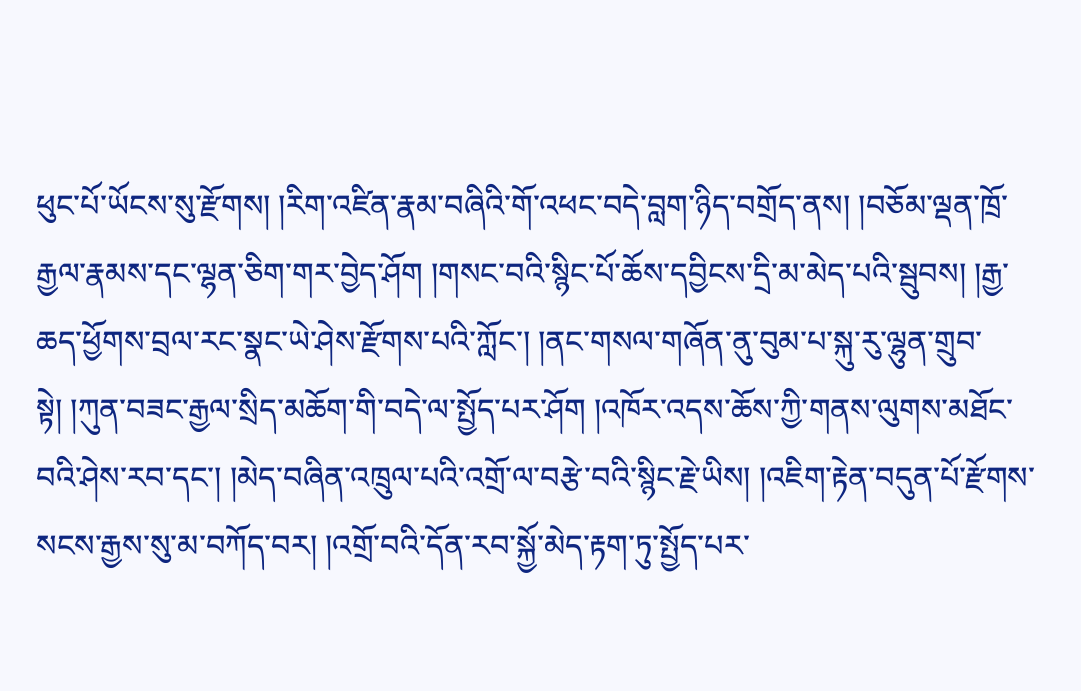ཕུང་པོ་ཡོངས་སུ་རྫོགས། །རིག་འཛིན་རྣམ་བཞིའི་གོ་འཕང་བདེ་བླག་ཉིད་བགྲོད་ནས། །བཅོམ་ལྡན་ཁྲོ་རྒྱལ་རྣམས་དང་ལྷན་ཅིག་གར་བྱེད་ཤོག །གསང་བའི་སྙིང་པོ་ཆོས་དབྱིངས་དྲི་མ་མེད་པའི་སྦུབས། །རྒྱ་ཆད་ཕྱོགས་བྲལ་རང་སྣང་ཡེ་ཤེས་རྫོགས་པའི་ཀློང་། །ནང་གསལ་གཞོན་ནུ་བུམ་པ་སྐུ་རུ་ལྷུན་གྲུབ་སྟེ། །ཀུན་བཟང་རྒྱལ་སྲིད་མཆོག་གི་བདེ་ལ་སྤྱོད་པར་ཤོག །འཁོར་འདས་ཆོས་ཀྱི་གནས་ལུགས་མཐོང་བའི་ཤེས་རབ་དང་། །མེད་བཞིན་འཁྲུལ་པའི་འགྲོ་ལ་བརྩེ་བའི་སྙིང་རྗེ་ཡིས། །འཇིག་རྟེན་བདུན་པོ་རྫོགས་སངས་རྒྱས་སུ་མ་བཀོད་བར། །འགྲོ་བའི་དོན་རབ་སྐྱོ་མེད་རྟག་ཏུ་སྤྱོད་པར་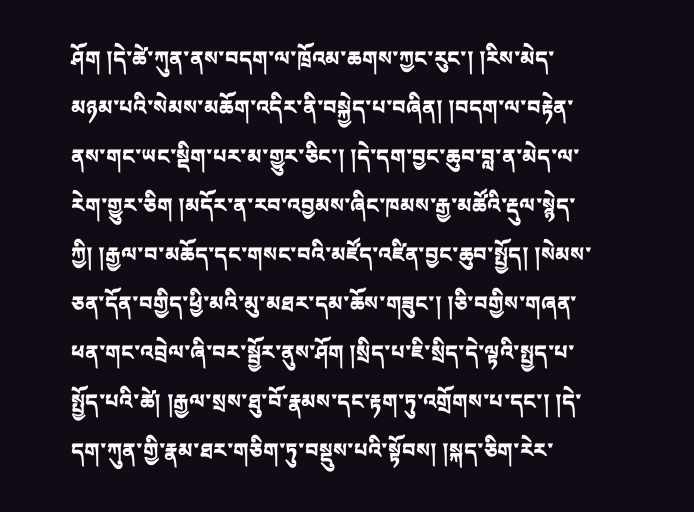ཤོག །དེ་ཚེ་ཀུན་ནས་བདག་ལ་ཁྲོའམ་ཆགས་ཀྱང་རུང་། །རིས་མེད་མཉམ་པའི་སེམས་མཆོག་འདིར་ནི་བསྐྱེད་པ་བཞིན། །བདག་ལ་བརྟེན་ནས་གང་ཡང་སྡིག་པར་མ་གྱུར་ཅིང་། །དེ་དག་བྱང་ཆུབ་བླ་ན་མེད་ལ་རེག་གྱུར་ཅིག །མདོར་ན་རབ་འབྱམས་ཞིང་ཁམས་རྒྱ་མཚོའི་རྡུལ་སྙེད་ཀྱི། །རྒྱལ་བ་མཆོད་དང་གསང་བའི་མཛོད་འཛིན་བྱང་ཆུབ་སྤྱོད། །སེམས་ཅན་དོན་བགྱིད་ཕྱི་མའི་མུ་མཐར་དམ་ཆོས་གཟུང་། །ཅི་བགྱིས་གཞན་ཕན་གང་འབྲེལ་ཞི་བར་སྦྱོར་ནུས་ཤོག །སྲིད་པ་ཇི་སྲིད་དེ་ལྟའི་སྤྱད་པ་སྤྱོད་པའི་ཚེ། །རྒྱལ་སྲས་ཐུ་བོ་རྣམས་དང་རྟག་ཏུ་འགྲོགས་པ་དང་། །དེ་དག་ཀུན་གྱི་རྣམ་ཐར་གཅིག་ཏུ་བསྡུས་པའི་སྟོབས། །སྐད་ཅིག་རེར་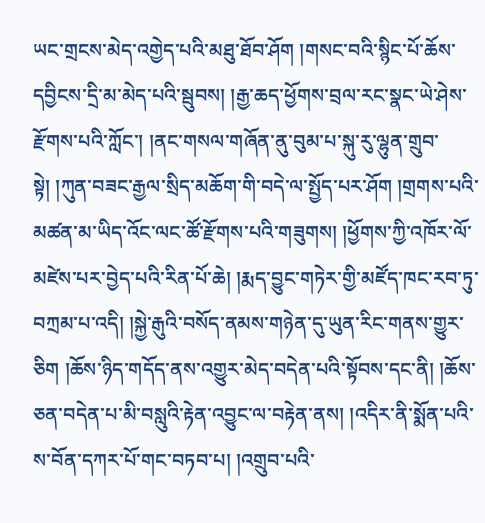ཡང་གྲངས་མེད་འགྱེད་པའི་མཐུ་ཐོབ་ཤོག །གསང་བའི་སྙིང་པོ་ཆོས་དབྱིངས་དྲི་མ་མེད་པའི་སྦུབས། །རྒྱ་ཆད་ཕྱོགས་བྲལ་རང་སྣང་ཡེ་ཤེས་རྫོགས་པའི་ཀློང་། །ནང་གསལ་གཞོན་ནུ་བུམ་པ་སྐུ་རུ་ལྷུན་གྲུབ་སྟེ། །ཀུན་བཟང་རྒྱལ་སྲིད་མཆོག་གི་བདེ་ལ་སྤྱོད་པར་ཤོག །གྲགས་པའི་མཚན་མ་ཡིད་འོང་ལང་ཚོ་རྫོགས་པའི་གཟུགས། །ཕྱོགས་ཀྱི་འཁོར་ལོ་མཛེས་པར་བྱེད་པའི་རིན་པོ་ཆེ། །རྨད་བྱུང་གཏེར་གྱི་མཛོད་ཁང་རབ་ཏུ་བཀྲམ་པ་འདི། །སྐྱེ་རྒུའི་བསོད་ནམས་གཉེན་དུ་ཡུན་རིང་གནས་གྱུར་ཅིག །ཆོས་ཉིད་གདོད་ནས་འགྱུར་མེད་བདེན་པའི་སྟོབས་དང་ནི། །ཆོས་ཅན་བདེན་པ་མི་བསླུའི་རྟེན་འབྱུང་ལ་བརྟེན་ནས། །འདིར་ནི་སྨོན་པའི་ས་བོན་དཀར་པོ་གང་བཏབ་པ། །འགྲུབ་པའི་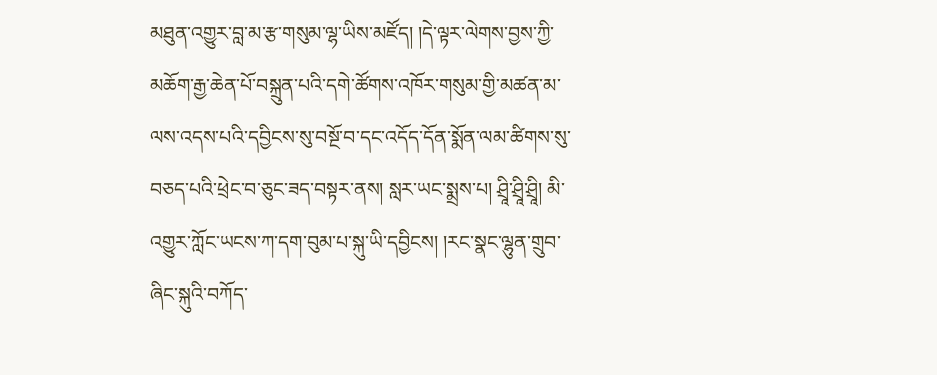མཐུན་འགྱུར་བླ་མ་རྩ་གསུམ་ལྷ་ཡིས་མཛོད། །དེ་ལྟར་ལེགས་བྱས་ཀྱི་མཆོག་རྒྱ་ཆེན་པོ་བསྐྲུན་པའི་དགེ་ཚོགས་འཁོར་གསུམ་གྱི་མཚན་མ་ལས་འདས་པའི་དབྱིངས་སུ་བསྔོ་བ་དང་འདོད་དོན་སྨོན་ལམ་ཚིགས་སུ་བཅད་པའི་ཕྲེང་བ་ཅུང་ཟད་བསྟར་ནས། སླར་ཡང་སྨྲས་པ། ཤྲཱི་ཤྲཱི་ཤྲཱི། མི་འགྱུར་ཀློང་ཡངས་ཀ་དག་བུམ་པ་སྐུ་ཡི་དབྱིངས། །རང་སྣང་ལྷུན་གྲུབ་ཞིང་སྐུའི་བཀོད་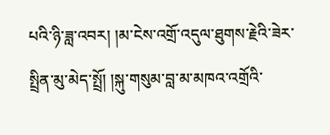པའི་ཉི་ཟླ་འབར། །མ་ངེས་འགྲོ་འདུལ་ཐུགས་རྗེའི་ཟེར་སྤྲིན་མུ་མེད་སྤྲོ། །སྐུ་གསུམ་བླ་མ་མཁའ་འགྲོའི་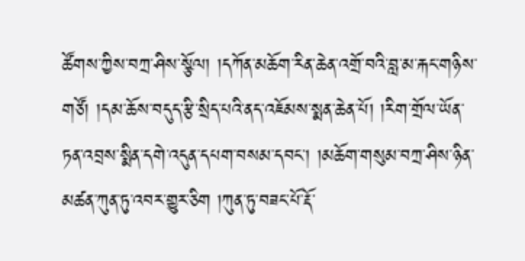ཚོགས་ཀྱིས་བཀྲ་ཤིས་སྩོལ། །དཀོན་མཆོག་རིན་ཆེན་འགྲོ་བའི་བླ་མ་རྐང་གཉིས་གཙོ། །དམ་ཆོས་བདུད་རྩི་སྲིད་པའི་ནད་འཇོམས་སྨན་ཆེན་པོ། །རིག་གྲོལ་ཡོན་ཏན་འབྲས་སྨིན་དགེ་འདུན་དཔག་བསམ་དབང་། །མཆོག་གསུམ་བཀྲ་ཤིས་ཉིན་མཚན་ཀུན་ཏུ་འབར་གྱུར་ཅིག །ཀུན་ཏུ་བཟང་པོ་རྡོ་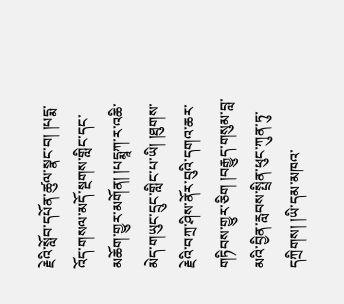རྗེའི་སློབ་དཔོན་ཚུལ་སྣང་བ། །པདྨ་འོད་གསལ་མདོ་སྔགས་གླིང་དང་མཆོག་གྱུར་མགོན། །པདྨཱཀ་ར་འཆི་མེད་གཡུང་དྲུང་གླིང་པ་ཡི། །ཐུགས་རྗེའི་བཀྲ་ཤིས་ནོར་བུའི་དགའ་ཆར་གཏིབས་གྱུར་ཅིག །བརྒྱུད་གསུམ་བླ་མའི་བྱིན་རླབས་སྤྲིན་ཕུང་ཀུན་ཏུ་དཀྲིགས། །ཡི་དམ་མཁའ་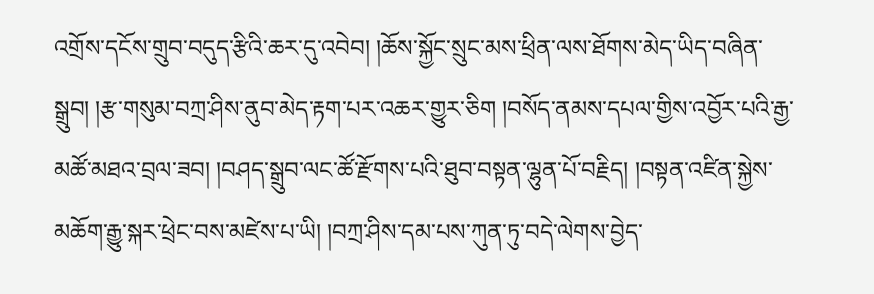འགྲོས་དངོས་གྲུབ་བདུད་རྩིའི་ཆར་དུ་འབེབ། །ཆོས་སྐྱོང་སྲུང་མས་ཕྲིན་ལས་ཐོགས་མེད་ཡིད་བཞིན་སྒྲུབ། །རྩ་གསུམ་བཀྲ་ཤིས་ནུབ་མེད་རྟག་པར་འཆར་གྱུར་ཅིག །བསོད་ནམས་དཔལ་གྱིས་འབྱོར་པའི་རྒྱ་མཚོ་མཐའ་བྲལ་ཟབ། །བཤད་སྒྲུབ་ལང་ཚོ་རྫོགས་པའི་ཐུབ་བསྟན་ལྷུན་པོ་བརྗིད། །བསྟན་འཛིན་སྐྱེས་མཆོག་རྒྱུ་སྐར་ཕྲེང་བས་མཛེས་པ་ཡི། །བཀྲ་ཤིས་དམ་པས་ཀུན་ཏུ་བདེ་ལེགས་བྱེད་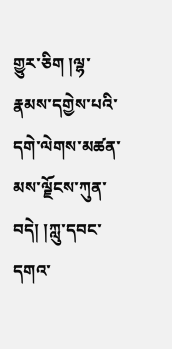གྱུར་ཅིག །ལྷ་རྣམས་དགྱེས་པའི་དགེ་ལེགས་མཚན་མས་ལྗོངས་ཀུན་བདེ། །ཀླུ་དབང་དགའ་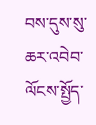བས་དུས་སུ་ཆར་འབེབ་ལོངས་སྤྱོད་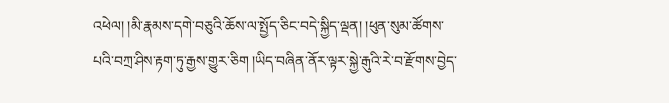འཕེལ། །མི་རྣམས་དགེ་བཅུའི་ཆོས་ལ་སྤྱོད་ཅིང་བདེ་སྐྱིད་ལྡན། །ཕུན་སུམ་ཚོགས་པའི་བཀྲ་ཤིས་རྟག་ཏུ་རྒྱས་གྱུར་ཅིག །ཡིད་བཞིན་ནོར་ལྟར་སྐྱེ་རྒུའི་རེ་བ་རྫོགས་བྱེད་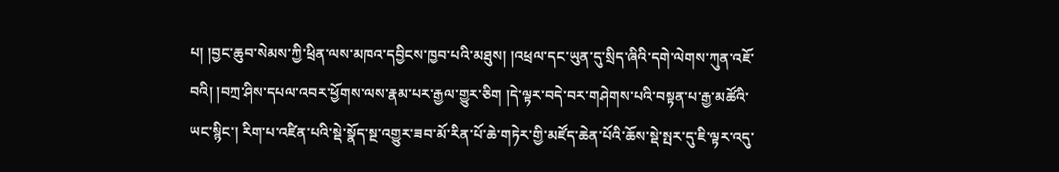པ། །བྱང་ཆུབ་སེམས་ཀྱི་ཕྲིན་ལས་མཁའ་དབྱིངས་ཁྱབ་པའི་མཐུས། །འཕྲལ་དང་ཡུན་དུ་སྲིད་ཞིའི་དགེ་ལེགས་ཀུན་འཇོ་བའི། །བཀྲ་ཤིས་དཔལ་འབར་ཕྱོགས་ལས་རྣམ་པར་རྒྱལ་གྱུར་ཅིག །དེ་ལྟར་བདེ་བར་གཤེགས་པའི་བསྟན་པ་རྒྱ་མཚོའི་ཡང་སྙིང་། རིག་པ་འཛིན་པའི་སྡེ་སྣོད་སྔ་འགྱུར་ཟབ་མོ་རིན་པོ་ཆེ་གཏེར་གྱི་མཛོད་ཆེན་པོའི་ཆོས་སྡེ་སྤར་དུ་ཇི་ལྟར་འདུ་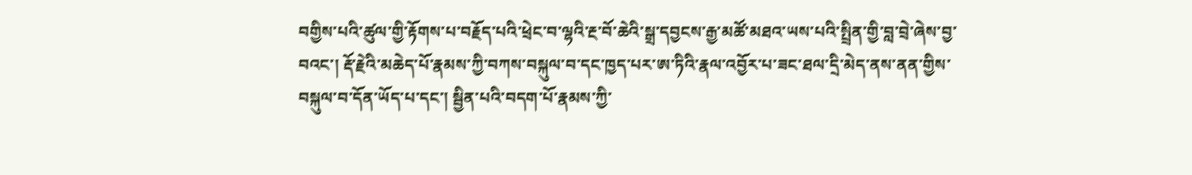བགྱིས་པའི་ཚུལ་གྱི་རྟོགས་པ་བརྗོད་པའི་ཕྲེང་བ་ལྷའི་རྔ་བོ་ཆེའི་སྒྲ་དབྱངས་རྒྱ་མཚོ་མཐའ་ཡས་པའི་སྤྲིན་གྱི་བླ་བྲེ་ཞེས་བྱ་བའང་། རྡོ་རྗེའི་མཆེད་པོ་རྣམས་ཀྱི་བཀས་བསྐུལ་བ་དང་ཁྱད་པར་ཨ་ཏིའི་རྣལ་འབྱོར་པ་ཟང་ཐལ་དྲི་མེད་ནས་ནན་གྱིས་བསྐུལ་བ་དོན་ཡོད་པ་དང་། སྦྱིན་པའི་བདག་པོ་རྣམས་ཀྱི་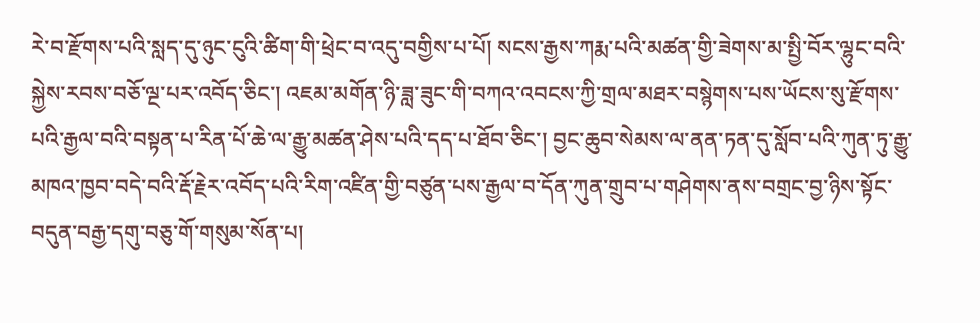རེ་བ་རྫོགས་པའི་སླད་དུ་ཉུང་ངུའི་ཚིག་གི་ཕྲེང་བ་འདུ་བགྱིས་པ་པོ། སངས་རྒྱས་ཀརྨ་པའི་མཚན་གྱི་ཟེགས་མ་སྤྱི་བོར་ལྷུང་བའི་སྐྱེས་རབས་བཅོ་ལྔ་པར་འབོད་ཅིང་། འཇམ་མགོན་ཉི་ཟླ་ཟུང་གི་བཀའ་འབངས་ཀྱི་གྲལ་མཐར་བསྙེགས་པས་ཡོངས་སུ་རྫོགས་པའི་རྒྱལ་བའི་བསྟན་པ་རིན་པོ་ཆེ་ལ་རྒྱུ་མཚན་ཤེས་པའི་དད་པ་ཐོབ་ཅིང་། བྱང་ཆུབ་སེམས་ལ་ནན་ཏན་དུ་སློབ་པའི་ཀུན་ཏུ་རྒྱུ་མཁའ་ཁྱབ་བདེ་བའི་རྡོ་རྗེར་འབོད་པའི་རིག་འཛིན་གྱི་བཙུན་པས་རྒྱལ་བ་དོན་ཀུན་གྲུབ་པ་གཤེགས་ནས་བགྲང་བྱ་ཉིས་སྟོང་བདུན་བརྒྱ་དགུ་བཅུ་གོ་གསུམ་སོན་པ།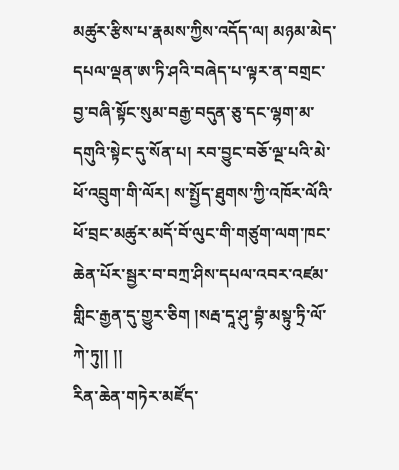མཚུར་རྩིས་པ་རྣམས་ཀྱིས་འདོད་ལ། མཉམ་མེད་དཔལ་ལྡན་ཨ་ཏི་ཤའི་བཞེད་པ་ལྟར་ན་བགྲང་བྱ་བཞི་སྟོང་སུམ་བརྒྱ་བདུན་ཅུ་དང་ལྷག་མ་དགུའི་སྟེང་དུ་སོན་པ། རབ་བྱུང་བཅོ་ལྔ་པའི་མེ་ཕོ་འབྲུག་གི་ལོར། ས་སྤྱོད་ཐུགས་ཀྱི་འཁོར་ལོའི་ཕོ་བྲང་མཚུར་མདོ་བོ་ལུང་གི་གཙུག་ལག་ཁང་ཆེན་པོར་སྦྱར་བ་བཀྲ་ཤིས་དཔལ་འབར་འཛམ་གླིང་རྒྱན་དུ་གྱུར་ཅིག །སརྦ་དཱ་ཤུ་བྷཾ་མསྟུ་ཏྲི་ལོ་ཀེ་ཏུ།། །།
རིན་ཆེན་གཏེར་མཛོད་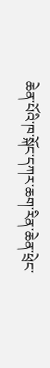ཆེན་པོའི་ཁ་སྐོང་དཀར་ཆག་རིན་ཆེན་ཕྲེང་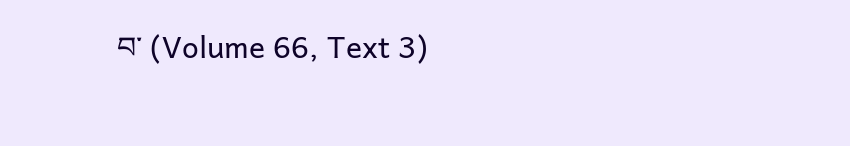བ་ (Volume 66, Text 3)